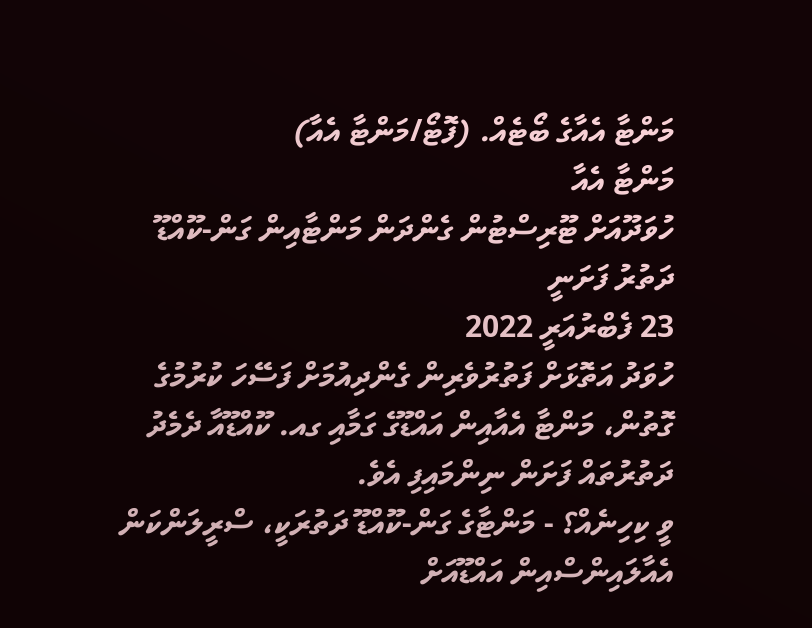މަންޓާ އެއާގެ ބޯޓެއް. (ފޮޓޯ/މަންޓާ އެއާ)
މަންޓާ އެއާ
ހުވަދޫއަށް ޓޫރިސްޓުން ގެންދަން މަންޓާއިން ގަން-ކޫއްޑޫ ދަތުރު ފަށަނީ
23 ފެބްރުއަރީ 2022
ހުވަދު އަތޮޅަށް ފަތުރުވެރިން ގެންދިއުމަށް ފަސޭހަ ކުރުމުގެ ގޮތުން، މަންޓާ އެއާއިން އައްޑޫގެ ގަމާއި ގއ. ކޫއްޑޫއާ ދެމެދު ދަތުރުތައް ފަށަން ނިންމައިފި އެވެ.
ވީ ކިހިނެއް؟ - މަންޓާގެ ގަން-ކޫއްޑޫ ދަތުރަކީ، ސްރީލަންކަން އެއާލައިންސްއިން އައްޑޫއަށް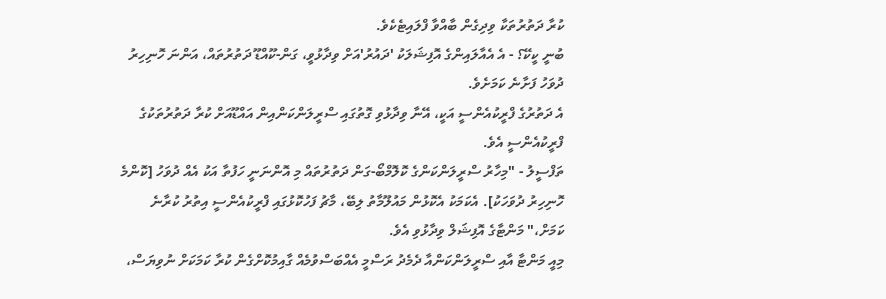ކުރާ ދަތުރުތަކާ ވިދިގެން ބާއްވާ ފްލައިޓެކެވެ.
ބުނީ ކީކޭ؟ - އެ އެއާލައިންގެ އޮފިޝަލަކު 'ދައުރު'އަށް ވިދާޅުވީ، ގަން-ކޫއްޑޫ ދަތުރުތައް، އަންނަ ހޮނިހިރު ދުވަހު ފަށާނެ ކަމަށެވެ.
އެ ދަތުރުގެ ފްރީކުއެންސީ އަކީ، އޭނާ ވިދާޅުވި ގޮތުގައި ސްރީލަންކަންއިން އައްޑޫއަށް ކުރާ ދަތުރުތަކުގެ ފްރީކުއެންސީ އެވެ.
ތަފްސީލު - "މިހާރު ސްރީލަންކަންގެ ކޮލޮމްބޯ-ގަން ދަތުރުތައް މި އޮންނަނީ ހަފުތާ އަކު އެއް ދުވަހު [ކޮންމެ ހޮނިހިރު ދުވަހަކު]. އެކަމަކު އެކޮޅުން މައުލޫމާތު ލިބޭ، މާޗު ފަހުކޮޅުގައި ފްރީކުއެންސީ އިތުރު ކުރާނެ ކަމަށް،" މަންޓާގެ އޮފިޝަލް ވިދާޅުވި އެވެ.
މިއީ މަންޓާ އާއި ސްރީލަންކަންއާ ދެމެދު ރަސްމީ އެއްބަސްވުމެއް ގާއިމުކޮށްގެން ކުރާ ކަމަކަށް ނުވިޔަސް،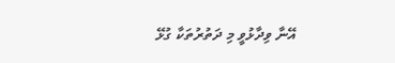އޭނާ ވިދާޅުވީ މި ދަތުރުތަކާ ގުޅޭ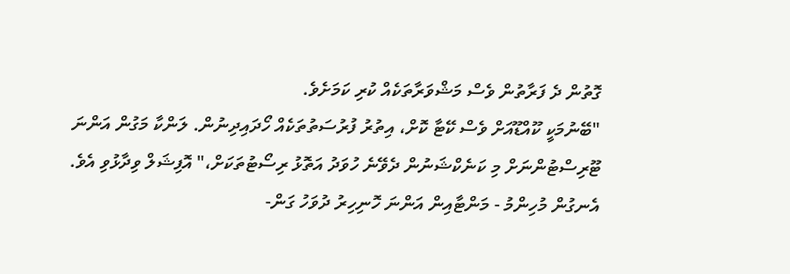ގޮތުން ދެ ފަރާތުން ވެސް މަޝްވަރާތަކެއް ކުރި ކަމަށެވެ.
"ބޭނުމަކީ ކޫއްޑޫއަށް ވެސް ކޭޓާ ކޮށް، އިތުރު ފުރުސަތުތަކެއް ހޯދައިދިނުން. ލަންކާ މަގުން އަންނަ ޓޫރިސްޓުންނަށް މި ކަނެކްޝަނުން ދެވޭނެ ހުވަދު އަތޮޅު ރިސޯޓުތަކަށް،" އޮފިޝަލް ވިދާޅުވި އެވެ.
އެނގުން މުހިންމު - މަންޓާއިން އަންނަ ހޮނިހިރު ދުވަހު ގަން-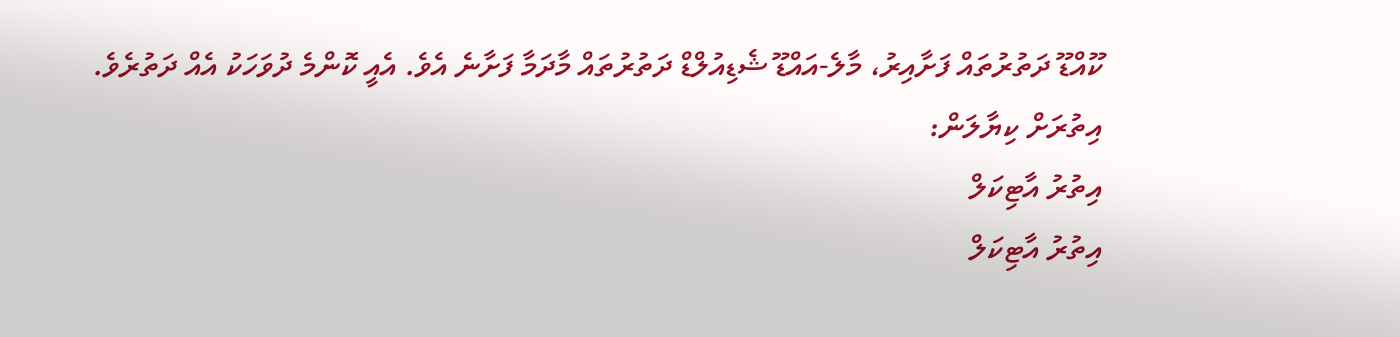ކޫއްޑޫ ދަތުރުތައް ފަށާއިރު، މާލެ-އައްޑޫ ޝެޑިއުލްޑް ދަތުރުތައް މާދަމާ ފަށާނެ އެވެ. އެއީ ކޮންމެ ދުވަހަކު އެއް ދަތުރެވެ.
އިތުރަށް ކިޔާލަން:
އިތުރު އާޓިކަލް
އިތުރު އާޓިކަލް